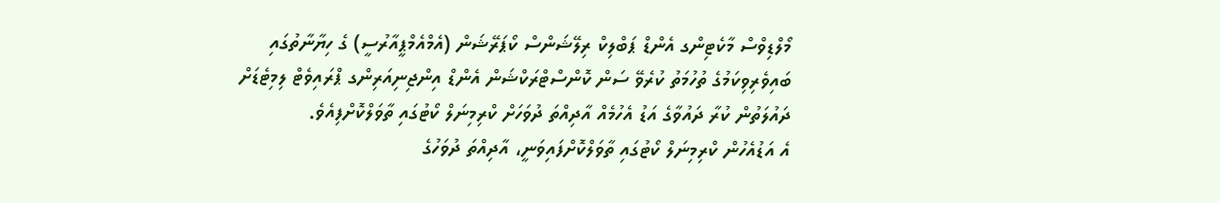މޯލްޑިވްސް މާކެޓިންގ އެންޑް ޕަބްލިކް ރިލޭޝަންސް ކޯޕަރޭޝަން (އެމްއެމްޕީއާރުސީ) ގެ ހިޔާނާތުގައި ބައިވެރިވިކަމުގެ ތުހުމަތު ކުރެވޭ ސަން ކޮންސްޓްރަކްޝަން އެންޑް އިންޖިނިއަރިންގ ޕްރައިވެޓް ލިމިޓެޑަށް ދައުލަތުން ކުރާ ދައުވާގެ އަޑު އެހުމެއް އާދިއްތަ ދުވަހަށް ކްރިމިނަލް ކޯޓުގައި ތާވަލްކޮށްފިއެވެ.
އެ އަޑުއެހުން ކްރިމިނަލް ކޯޓުގައި ތާވަލްކޮށްފައިވަނީ، އާދިއްތަ ދުވަހުގެ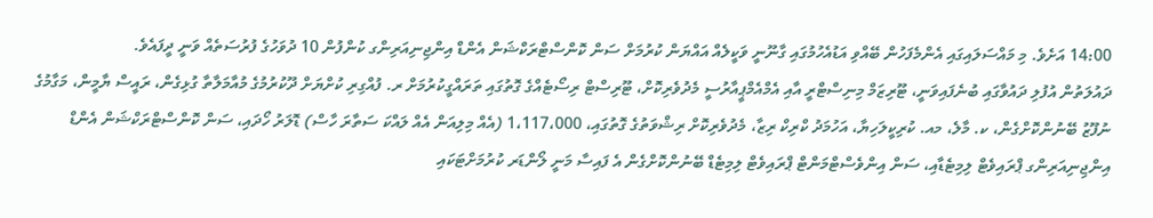14:00 އަށެވެ. މި މައްސަލައިގައި އެންމެފަހުން ބޭއްވި އަޑުއެހުމުގައި ގާނޫނީ ވަކީލެއް އައްޔަން ކުރުމަށް ސަން ކޮންސްޓްރަކްޝަން އެންޑް އިންޖިނިއަރިންގ ކުންފުން 10 ދުވަހުގެ ފުރުސަތެއް ވަނީ ދީފައެވެ.
ދައުލަތުން އުފުލި ދައުވާގައި ބުނެފައިވަނީ، ޓޫރިޒަމް މިނިސްޓްރީ އާއި އެމްއެމްޕީއާރުސީ މެދުވެރިކޮށް، ޓޫރިސްޓް ރިސޯޓެއްގެ ގޮތުގައި ތަރައްގީކުރުމަށް ރ. ފުއްގިރި ކުށްޔަށް ދޫކުރުމުގެ މުއާމަލާތާ ގުޅިގެން، ރައީސް ޔާމީން، މަގާމުގެ ނުފޫޒު ބޭނުންކޮށްގެން، ކ. މާލެ، މއ. ކުރިކީލަހިޔާ، އަހުމަދު ކްރިކް ރިޒާ، މެދުވެރިކޮށް ރިޝްވަތުގެ ގޮތުގައި، 1،117،000 (އެއް މިލިއަން އެއް ލައްކަ ސަތާރަ ހާސް) ޑޮލަރު ހޯދައި، ސަން ކޮންސްޓްރަކްޝަން އެންޑް އިންޖިނިއަރިންގ ޕްރައިވެޓް ލިމިޓެޑާއި، ސަން އިންވެސްޓްމަންޓް ޕްރައިވެޓް ލިމިޓެޑް ބޭނުންކޮށްގެން އެ ފައިސާ މަނީ ލޯންޑަރ ކުރުމަށްޓަކައި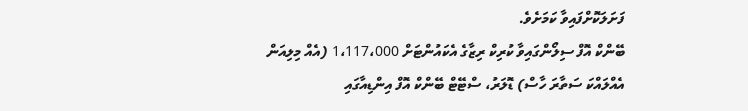ފަށަލަކޮށްފައިވާ ކަމަށެވެ.
ބޭންކް އޮފް ސިލޯންގައިވާ ކުރިކް ރިޒާގެ އެކައުންޓަށް 1،117،000 (އެއް މިލިއަން އެއްލައްކަ ސަތާރަ ހާސް) ޑޮލަރު، ސްޓޭޓް ބޭންކް އޮފް އިންޑިއާގައި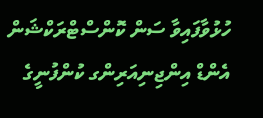ހުޅުވާފައިވާ ސަން ކޮންސްޓްރަކްޝަން އެންޑް އިންޖިނިއަރިންގ ކުންފުނީގެ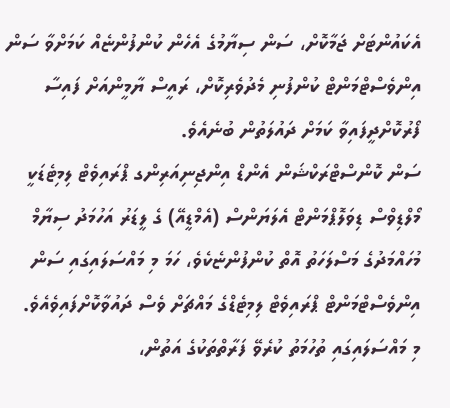އެކައުންޓަށް ޖަމާކޮށް، ސަން ސިޔާމުގެ އެހެން ކުންފުންޏެއް ކަމަށްވާ ސަން އިންވެސްޓްމަންޓް ކުންފުނި މެދުވެރިކޮށް، ރައީސް ޔާމީންއަށް ފައިސާ ފޯރުކޮށްދީފައިވާ ކަމަށް ދައުލަތުން ބުނެއެވެ.
ސަން ކޮންސްޓްރަކްޝަން އެންޑް އިންޖިނިއަރިންގ ޕްރައިވެޓް ލިމިޓެޑަކީ މޯލްޑިވްސް ޑިވަލޮޕްމަންޓް އެލަޔަންސް (އެމްޑީއޭ) ގެ ލީޑަރު އަހުމަދު ސިޔާމް މުހައްމަދުގެ މަސްލަހަތު އޮތް ކުންފުންޏެކެވެ، ހަމަ މި މައްސަލައިގައި ސަން އިންވެސްޓްމަންޓް ޕްރައިވެޓް ލިމިޓެޑްގެ މައްޗަށް ވެސް ދައުވާކޮށްފައިވެއެވެ.
މި މައްސަލައިގައި ތުހުމަތު ކުރެވޭ ފަރާތްތަކުގެ އަތުން،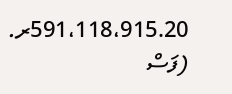591،118،915.20ރ. (ފަސް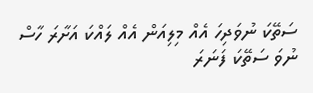ސަތޭކަ ނުވަދިހަ އެއް މިލިއަން އެއް ލައްކަ އަށާރަ ހާސް ނުވަ ސަތޭކަ ފަނަރަ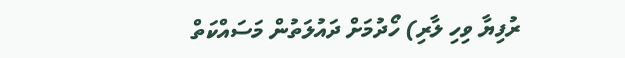ރުފިޔާ ވިހި ލާރި) ހޯދުމަށް ދައުލަތުން މަސައްކަތް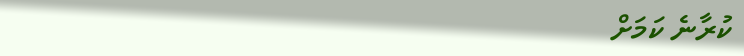ކުރާނެ ކަމަށް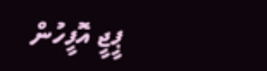ޕީޖީ އޮފީހުން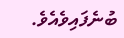ބުނެފައިވެއެވެ.